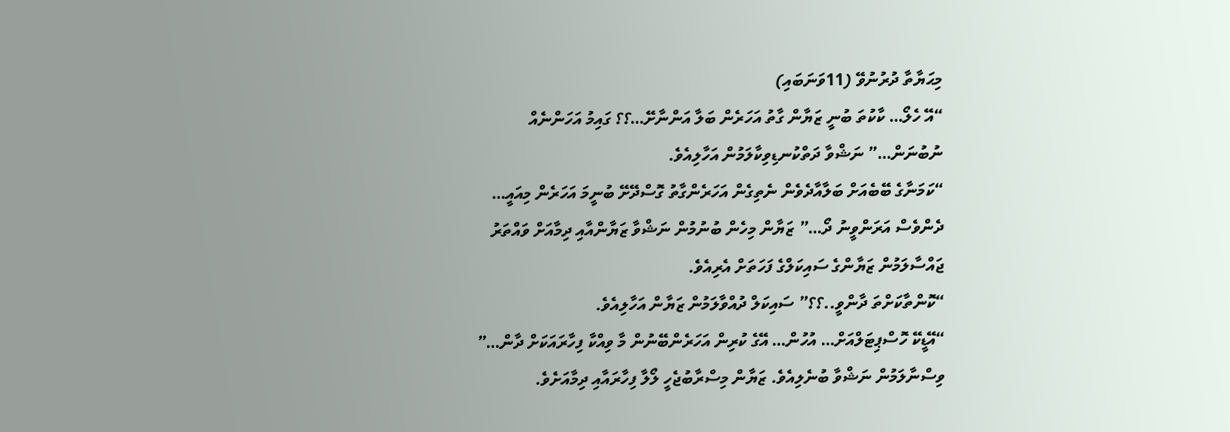މިޙަޔާތާ ދުރުނުވޭ (11ވަނަބައި)
“އޭ ހެލޯ… ކާކުތަ ބުނީ ޒަޔާން ގާތު އަހަރެން ބަލާ އަންނާށޭ…؟؟ ގައިމު އަހަންނެއް ނުބުނަން…” ނަޝްވާ ދަތްކުނޑިވިކާލަމުން އަހާލިއެވެ.
“ކަމަނާގެ ބޭބެއަށް ބަލާއާދެވެން ނެތިގެން އަހަރެންގާތު ގޮސްދޭށޭ ބުނީމަ އަހަރެން މިއައީ… ދެންވެސް އަރަންވީނު ދޯ…” ޒަޔާން މިހެން ބުނުމުން ނަޝްވާ ޒަޔާންއާއި ދިމާއަށް ވައްތަރު ޖައްސާލަމުން ޒަޔާންގެ ސައިކަލްގެ ފަހަތަށް އެރިއެވެ.
“ކޮންތާކަށްތަ ދާންވީ..؟؟” ސައިކަލް ދުއްވާލަމުން ޒަޔާން އަހާލިއެވެ.
“އޭޑީކޭ ހޮސްޕިޓަލްއަށް… އުހުން… އޭގެ ކުރިން އަހަރެންބޭނުން މާ ވިއްކާ ފިހާރައަކަށް ދާން…” ވިސްނާލަމުން ނަޝްވާ ބުނެލިއެވެ. ޒަޔާން މިސްރާބުޖެހީ ލޯލާ ފިހާރައާއި ދިމާއަށެވެ.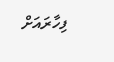ފިހާރައަށް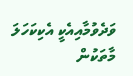ވަދެވުމާއިއެކީ އެކިކަހަލަ މާތަކުން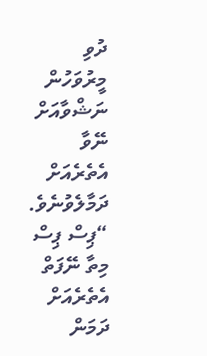ދުވި މީރުވަހުން ނަޝްވާއަށް ނޭވާ އެތެރެއަށް ދަމާލެވުނެވެ.
“ޕިސް ޕިސް މިތާ ނޭފަތް އެތެރެއަށް ދަމަން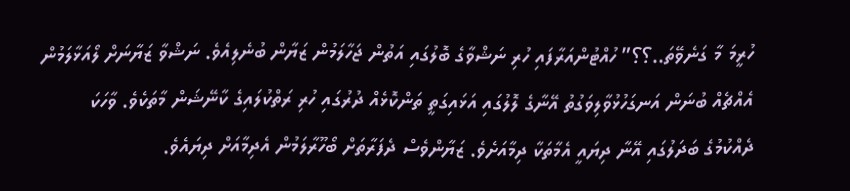ހުރީމަ މާ ގަނެވޭތަ..؟؟” ހުއްޓުންއަރާފައި ހުރި ނަޝްވާގެ ބޮލުގައި އަތުން ޖަހާލަމުން ޒަޔާން ބުނެލިއެވެ. ނަޝްވާ ޒަޔާނަށް ލޯއަޅާލަމުން އެއްޗެއް ބުނަން އަނގަހުޅުވާލިވަގުތު އޭނާގެ ލޮލުގައި އަޅައިގަތީ ތަންކޮޅެއް ދުރުގައި ހުރި ރަތްކުލައިގެ ކާނޭޝަން މާތަކެވެ. ވާހަކަ ދެއްކުމުގެ ބަދަލުގައި އޭނާ ދިޔައީ އެމާތަކާ ދިމާއަށެވެ. ޒަޔާންވެސް ދެފަރާތަށް ބޯހޫރާލަމުން އެދިމާއަށް ދިޔައެވެ.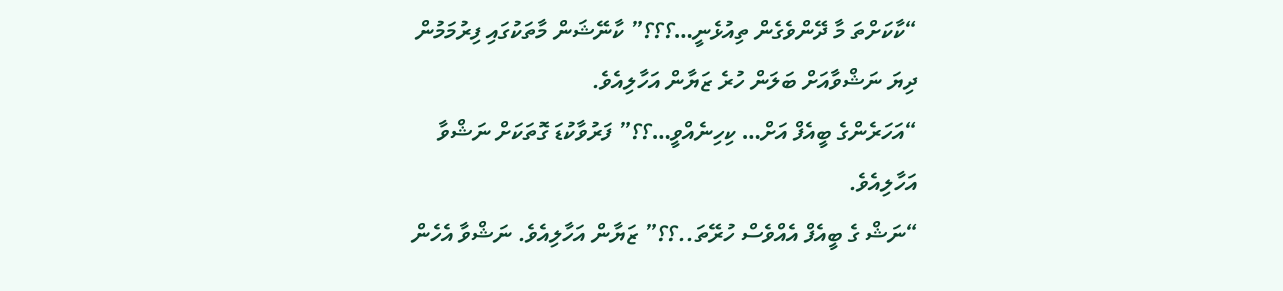“ކާކަށްތަ މާ ދޭންވެގެން ތިއުޅެނީ…؟؟؟” ކާނޭޝަން މާތަކުގައި ފިރުމަމުން ދިޔަ ނަޝްވާއަށް ބަލަން ހުރެ ޒަޔާން އަހާލިއެވެ.
“އަހަރެންގެ ބީއެފް އަށް… ކިހިނެއްވީ…؟؟” ފަރުވާކުޑަ ގޮތަކަށް ނަޝްވާ އަހާލިއެވެ.
“ނަޝް ގެ ބީއެފް އެއްވެސް ހުރޭތަ..؟؟” ޒަޔާން އަހާލިއެވެ. ނަޝްވާ އެހެން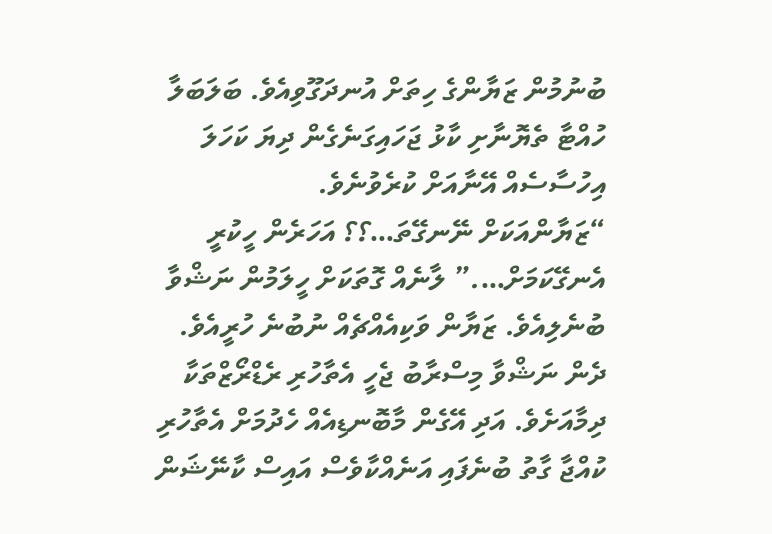ބުނުމުން ޒަޔާންގެ ހިތަށް އުނދަގޫވިއެވެ. ބަލަބަލާ ހުއްޓާ ތެޔޮނާށި ކާޅު ޖަހައިގަނެގެން ދިޔަ ކަހަލަ އިހުސާސެއް އޭނާއަށް ކުރެވުނެވެ.
“ޒަޔާންއަކަށް ނޭނގޭތަ…؟؟ އަހަރެން ހީކުރީ އެނގޭކަމަށް….” ލާނެއް ގޮތަކަށް ހީލަމުން ނަޝްވާ ބުނެލިއެވެ. ޒަޔާން ވަކިއެއްޗެއް ނުބުނެ ހުރީއެވެ. ދެން ނަޝްވާ މިސްރާބު ޖެހީ އެތާހުރި ރެޑްރޯޒްތަކާ ދިމާއަށެވެ. އަދި އޭގެން މާބޮނޑިއެއް ހެދުމަށް އެތާހުރި ކުއްޖާ ގާތު ބުނެފައި އަނެއްކާވެސް އައިސް ކާނޭޝަން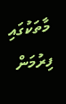މާތަކުގައި ފިރުމަން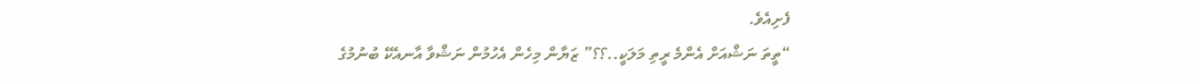ފެށިއެވެ.
“ތީތަ ނަޝްއަށް އެންމެ ރީތި މަލަކީ..؟؟” ޒަޔާން މިހެން އެހުމުން ނަޝްވާ އާނއެކޭ ބުނުމުގެ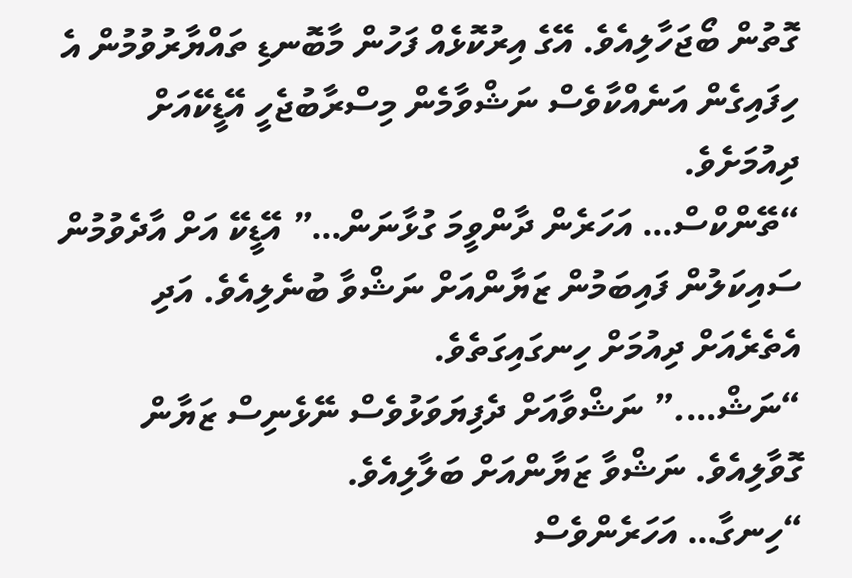ގޮތުން ބޯޖަހާލިއެވެ. އޭގެ އިރުކޮޅެއް ފަހުން މާބޮނޑި ތައްޔާރުވުމުން އެ ހިފައިގެން އަނެއްކާވެސް ނަޝްވާމެން މިސްރާބުޖެހީ އޭޑީކޭއަށް ދިއުމަށެވެ.
“ތޭންކްސް… އަހަރެން ދާންވީމަ ގުޅާނަން…” އޭޑީކޭ އަށް އާދެވުމުން ސައިކަލުން ފައިބަމުން ޒަޔާންއަށް ނަޝްވާ ބުނެލިއެވެ. އަދި އެތެރެއަށް ދިއުމަށް ހިނގައިގަތެވެ.
“ނަޝް….” ނަޝްވާއަށް ދެފިޔަވަޅުވެސް ނޭޅެނިސް ޒަޔާން ގޮވާލިއެވެ. ނަޝްވާ ޒަޔާންއަށް ބަލާލިއެވެ.
“ހިނގާ… އަހަރެންވެސް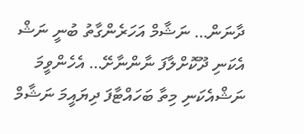ދާނަން… ނަޝާމް އަހަރެންގާތު ބުނީ ނަޝް އެކަނި ދޫކޮށްލާފަ ނާންނާށޭ… އެހެންވީމަ ނަޝްއެކަނި މިތާ ބަހައްޓާފަ ދިޔައީމަ ނަޝާމް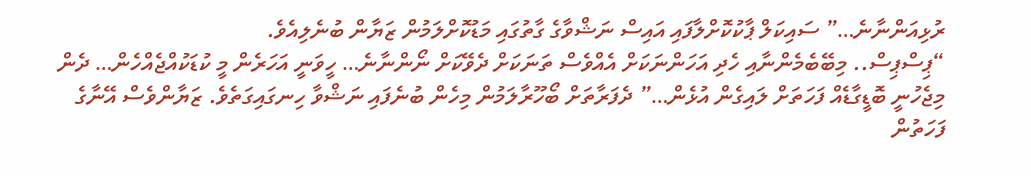ރުޅިއަންނާނެ…” ސައިކަލް ޕާކުކޮށްލާފައި އައިސް ނަޝްވާގެ ގާތުގައި މަޑުކޮށްލަމުން ޒަޔާން ބުނެލިއެވެ.
“ޕިސްޕިސް.. މިބޭބެމެންނާއި ހެދި އަހަންނަކަށް އެއްވެސް ތަނަކަށް ދެވޭކަށް ނޯންނާނެ… ހީވަނީ އަހަރެން މީ ކުޑަކުއްޖެއްހެން… ދެން މިޖެހުނީ ބޮޑީގާޑެއް ފަހަތަށް ލައިގެން އުޅެން…” ދެފަރާތަށް ބޯހޫރާލަމުން މިހެން ބުނެފައި ނަޝްވާ ހިނގައިގަތެވެ. ޒަޔާންވެސް އޭނާގެ ފަހަތުން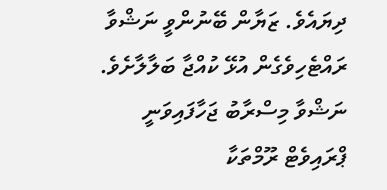ދިޔައެވެ. ޒަޔާން ބޭނުންވީ ނަޝްވާ ރައްޓެހިވެގެން އުޅޭ ކުއްޖާ ބަލާލާށެވެ.
ނަޝްވާ މިސްރާބު ޖަހާފައިވަނީ ޕްރައިވެޓް ރޫމްތަކާ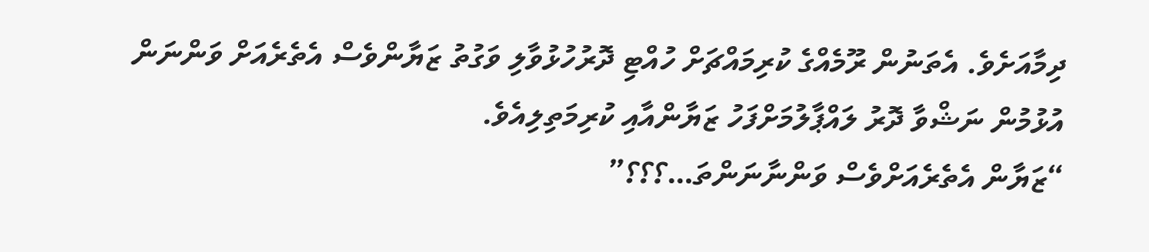ދިމާއަށެވެ. އެތަނުން ރޫމެއްގެ ކުރިމައްޗަށް ހުއްޓި ދޮރުހުޅުވާލި ވަގުތު ޒަޔާންވެސް އެތެރެއަށް ވަންނަން އުޅުމުން ނަޝްވާ ދޮރު ލައްޕާލުމަށްފަހު ޒަޔާންއާއި ކުރިމަތިލިއެވެ.
“ޒަޔާން އެތެރެއަށްވެސް ވަންނާނަންތަ…؟؟؟”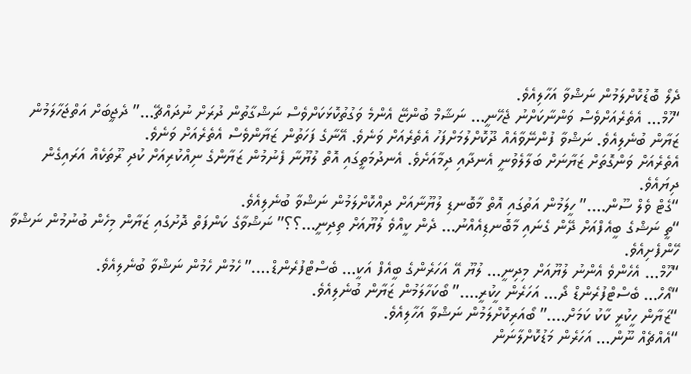ދެލޯ ބޮޑުކޮށްލަމުން ނަޝްވާ އަހާލިއެވެ.
“ހޫމް… އެތެރެއަށްވެސް ވަންނާކަށްނު ޖެހޭނީ… ނަޝާމް ބުންޏޭ އެންމެ ވަގުތުކޮޅަކަށްވެސް ނަޝްގާތުން ދުރަށް ނުދައްޗޭ…” ދެޖީބަށް އަތްޖަހާލަމުން ޒަޔާން ބުނެލިއެވެ. ނަޝްވާ ފުންނޭވާއެއް ދޫކޮށްލުމަށްފަހު އެތެރެއަށް ވަނެވެ. އޭނާގެ ފަހަތުން ޒަޔާންވެސް އެތެރެއަށް ވަނެވެ.
އެތެރެއަށް ވަންގޮތަށް ޒަޔާނަށް ބަލާލެވުނީ އެނދާއި ދިމާއަށެވެ. އެނދުމަތީގައި އޮތް ލުޔޫނާ ފެނުމުން ޒަޔާންގެ ނިއްކުރިއަށް ކުދި ރޫތަކެއް އަރައިގެން ދިޔައެވެ.
“ގެޓް ވެލް ސޫން….” ހީލަމުން އަތުގައި އޮތް މާބޮނޑި ލުޔޫނާއަށް ދިއްކޮށްލަމުން ނަޝްވާ ބުނެލިއެވެ.
“ތީ ނަޝްގެ ބީއެފްއަށް ދޭން ގެނައި މާބޮނޑިއެއްނު… ދެން ކީއްވެ ލުޔޫއަށް ތިދިނީ…؟؟” ނަޝްވާގެ ކަންފަތް ދޮށުގައި ޒަޔާން މިހެން ބުނުމުން ނަޝްވާ ހޭންފެށިއެވެ.
“ހޫމް… އެހެންވެ އެންނު ލުޔޫއަށް މިދިނީ… ލުޔޫ އޭ އަހަރެންގެ ބީއެފް އަކީ… ބެސްޓްފުރެންޑް….” ހެމުން ހެމުން ނަޝްވާ ބުނެލިއެވެ.
“އޯހް… ބެސްޓްފުރެންޑް ދޯ… އަހަރެން ހީކުރީ….” ބޯކަހާލަމުން ޒަޔާން ބުނެލިއެވެ.
“ޒަޔާން ހީކުރީ ކާކު ކަމަށް….” ބޯއަރިކޮށްލަމުން ނަޝްވާ އަހާލިއެވެ.
“އެއްޗެއް ނޫން… އަހަރެން މަޑުކޮށްލާނަން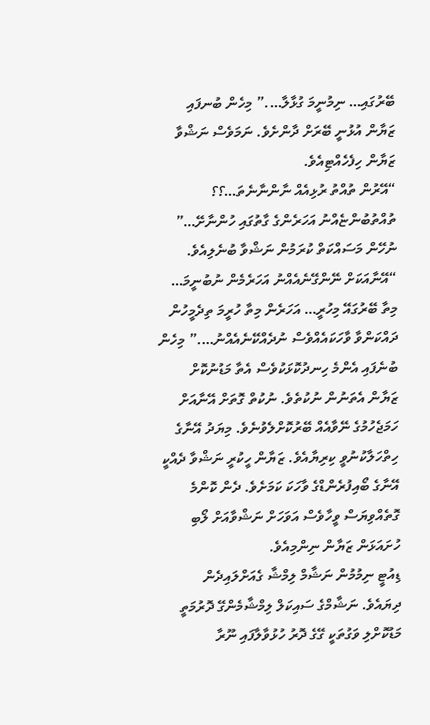ބޭރުގައި… ނިމުނީމަ ގުޅާލާ….” މިހެން ބުނފައި ޒަޔާން އުޅުނީ ބޭރަށް ދާންށެވެ. ނަމަވެސް ނަޝްވާ ޒަޔާން ހިފެހެއްޓިއެވެ.
“އޭރުން ތުއްތު ރުޅިއެއް ނާންނާނެތަ…؟؟ ތުއްތުބުންޏެއްނު އަހަރެންގެ ގާތުގައި ހުންނާށޭ…” ނުހޭން މަސައްކަތް ކުރަމުން ނަޝްވާ ބުނެލިއެވެ.
“އޭނާއަކަށް ނޭންގޭނެއެއްނު އަހަރެމެން ނުބުނީމަ… މިތާ ބޭރުގައޭ މިހުރީ… އަހަރެން މިތާ ހުރީމަ ތިދެމީހުން ދައްކަންވާ ވާހަކައެއްވެސް ނުދެއްކޭނެއެއްނު….” މިހެން ބުނެފައި އެންމެ ހިނދުކޮޅަކުވެސް އެތާ މަޑުނުކޮށް ޒަޔާން އެތަނުން ނުކުތެވެ. ނުކުތް ގޮތަށް އޭނާއަށް ހަމަޖެހުމުގެ ނޭވާއެއް ބޭރުކޮށްލެވުނެވެ. މިޔަދު އޭނާގެ ހިތްހަލާކުނުވީ ކިރިޔާއެވެ. ޒަޔާން ހީކުރީ ނަޝްވާ ދެއްކީ އޭނާގެ ބޯއިފުރެންޑްގެ ވާހަކަ ކަމަށެވެ. ދެން ކޮންމެ ގޮތެއްވިޔަސް ވީހާވެސް އަވަހަށް ނަޝްވާއަށް ލޯބި ހުށައަޅަން ޒަޔާން ނިންމިއެވެ.
ޑިއުޓީ ނިމުމުން ނަޝާމް ލިމްޝާ ގެއަށްލައިދެން ދިޔައެވެ. ނަޝާމްގެ ސައިކަލް ލިމްޝާމެންގޭ ދޮރުމަތީ މަޑުކޮށްލި ވަގުތަކީ ގޭގެ ދޮރު ހުޅުވާލާފައި ނޫރާ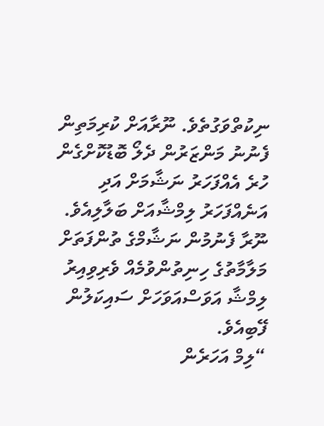ނިކުތްވަގުތެވެ. ނޫރާއަށް ކުރިމަތިން ފެނުނު މަންޒަރުން ދެލޯ ބޮޑުކޮށްގެން ހުރެ އެއްފަހަރު ނަޝާމަށް އަދި އަނެއްފަހަރު ލިމްޝާއަށް ބަލާލިއެވެ. ނޫރާ ފެނުމުން ނަޝާމްގެ ތުންފަތަށް މަލާމާތުގެ ހިނިތުންވުމެއް ވެރިވިއިރު ލިމްޝާ އަވަސްއަވަހަށް ސައިކަލުން ފޭބިއެވެ.
“ލިމް އަހަރެން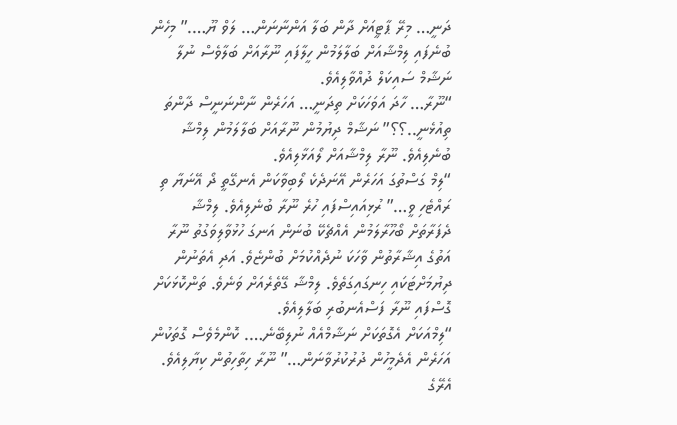ދަނީ… މިރޭ ޕާޓީއަށް ދާން ބަލާ އަންނާނަން… ލަވް ޔޫ….” މިހެން ބުނެފައި ލިމްޝާއަށް ބަލާލަމުން ހީލާފައި ނޫރާއަށް ބަލާވެސް ނުލާ ނަޝާމް ސައިކަލް ދުއްވާލިއެވެ.
“ނޫރާ… ހާދަ އަވަހަކަށް ތިދަނީ… އަހަރެން ނާންނަނީސް ދާންތަ ތިއުޅެނީ..؟؟” ނަޝާމް ދިޔުމުން ނޫރާއަށް ބަލާލަމުން ލިމްޝާ ބުނެލިއެވެ. ނޫރާ ލިމްޝާއަށް ލޯއަޅާލިއެވެ.
“ލިމް ގަސްތުގަ އަހަރެން އޭނަދެކެ ލޯބިވާކަން އެނގޭތީ ދޯ އޭނަޔާ ތި ރައްޓެހި ވީ…” ރުޅިއައިސްފައި ހުރެ ނޫރާ ބުނެލިއެވެ. ލިމްޝާ ދެފަރާތަށް ބޯހޫރާލަމުން އެއްޗެކޭ ބުނަން އަނގަ ހުޅުވާލިވަގުތު ނޫރާ އަތުގެ އިޝާރާތުން ވާހަކަ ނުދެއްކުމަށް ބުންޏެވެ. އަދި އެތަނުން ދިޔުމަށްޓަކައި ހިނގައިގަތެވެ. ލިމްޝާ ގޭތެރެއަށް ވަނެވެ. ތަންކޮޅަކަށް ގޮސްފައި ނޫރާ ފަސްއެނބުރި ބަލާލިއެވެ.
“ލިމްއަކަށް އެގޮތަކަށް ނަޝާމްއެއް ނުލިބޭނެ…. ކޮންމެވެސް ގޮތަކުން އަހަރެން އެދެމީހުން ދުރުކުރުވާނަން…” ނޫރާ ހިތާހިތުން ކިޔާލިއެވެ.
އެރޭގެ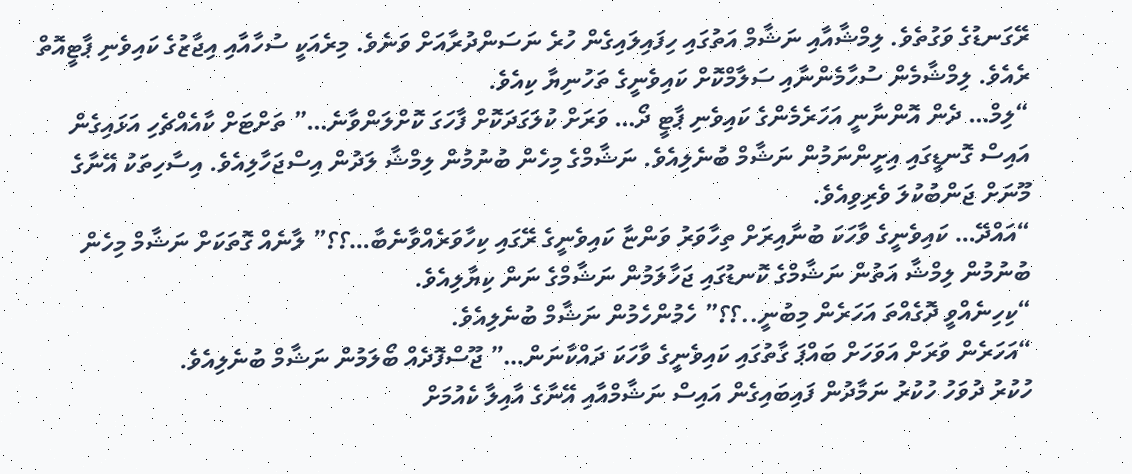ރޭގަނޑުގެ ވަގުތެވެ. ލިމްޝާއާއި ނަޝާމް އަތުގައި ހިފައިލައިގެން ހުރެ ނަސަންދުރާއަށް ވަނެވެ. މިރެއަކީ ސުހާއާއި އިޖާޒުގެ ކައިވެނި ޕާޓީއޮތް ރެއެވެ. ލިމްޝާމެން ސުހާމެންނާއި ސަލާމްކޮށް ކައިވެނީގެ ތަހުނިޔާ ކިއެވެ.
“ލިމް… ދެން އޮންނާނީ އަހަރެމެންގެ ކައިވެނި ޕާޓީ ދޯ… ވަރަށް ކުލަގަދަކޮށް ފާހަގަ ކޮށްލަންވާނެ…” ތަށްޓަށް ކާއެއްޗެހި އަޅައިގެން އައިސް ގޮނޑީގައި އިށީންނަމުން ނަޝާމް ބުނެލިއެވެ. ނަޝާމްގެ މިހެން ބުނުމުން ލިމްޝާ ލަދުން އިސްޖަހާލިއެވެ. އިސާހިތަކު އޭނާގެ މޫނަށް ޖަންބުކުލަ ވެރިވިއެވެ.
“އައްދޭ… ކައިވެނީގެ ވާހަކަ ބުނާއިރަށް ތިހާވަރު ވަންޏާ ކައިވެނީގެ ރޭގައި ކިހާވަރެއްވާނެބާ…؟؟” ލާނެއް ގޮތަކަށް ނަޝާމް މިހެން ބުނުމުން ލިމްޝާ އަތުން ނަޝާމްގެ ކޮނޑުގައި ޖަހާލަމުން ނަޝާމްގެ ނަން ކިޔާލިއެވެ.
“ކިހިނެއްވީ ދޮގެއްތަ އަހަރެން މިބުނީ..؟؟” ހެމުންހެމުން ނަޝާމް ބުނެލިއެވެ.
“އަހަރެން ވަރަށް އަވަހަށް ބައްޕަ ގާތުގައި ކައިވެނީގެ ވާހަކަ ދައްކާނަން…” ޖޫސްފޮދެއް ބޯލަމުން ނަޝާމް ބުނެލިއެވެ.
ހުކުރު ދުވަހު ހުކުރު ނަމާދުން ފައިބައިގެން އައިސް ނަޝާމްއާއި އޭނާގެ އާއިލާ ކެއުމަށް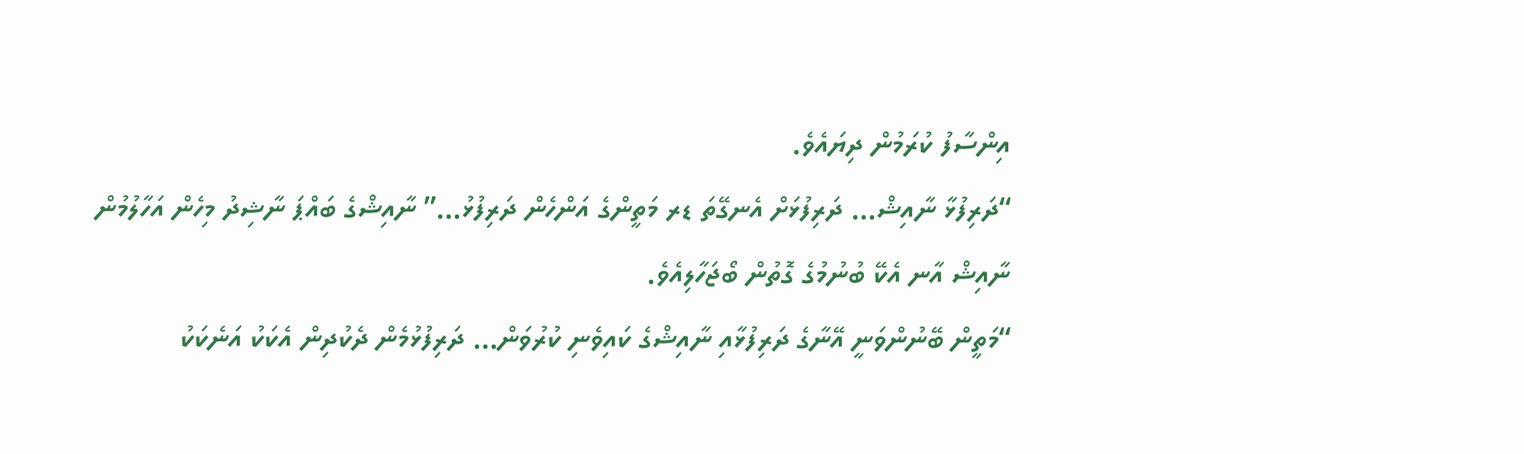އިންސާފު ކުރަމުން ދިޔައެވެ.
“ދަރިފުޅާ ނާއިޝް… ދަރިފުޅަށް އެނގޭތަ ޑރ މަތީންގެ އަންހެން ދަރިފުޅު…” ނާއިޝްގެ ބައްޕަ ނާޝިދު މިހެން އަހާލުމުން ނާއިޝް އާނ އެކޭ ބުނުމުގެ ގޮތުން ބޯޖަހާލިއެވެ.
“މަތީން ބޭނުންވަނީ އޭނާގެ ދަރިފުޅާއި ނާއިޝްގެ ކައިވެނި ކުރުވަން… ދަރިފުޅުމެން ދެކުދިން އެކަކު އަނެކަކު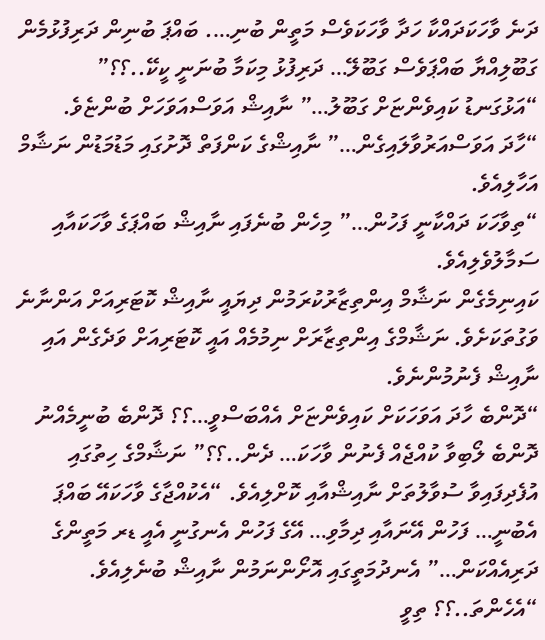ދަނެ ވާހަކަދައްކާ ހަދާ ވާހަކަވެސް މަތީން ބުނި…. ބައްޕަ ބުނިން ދަރިފުޅުމެން ގަބޫލިއްޔާ ބައްޕަވެސް ގަބޫލޭ… ދަރިފުޅު މިކަމާ ބުނަނީ ކީކޭ..؟؟”
“އަޅުގަނޑު ކައިވެންޏަށް ގަބޫލު…” ނާއިޝް އަވަސްއަވަހަށް ބުންޏެވެ.
“ހާދަ އަވަސްއަރުވާލައިގެން…” ނާއިޝްގެ ކަންފަތް ދޮށުގައި މަޑުމަޑުން ނަޝާމް އަހާލިއެވެ.
“ތިވާހަކަ ދައްކާނީ ފަހުން…” މިހެން ބުނެފައި ނާއިޝް ބައްޕަގެ ވާހަކައާއި ސަމާލުވެލިއެވެ.
ކައިނިމެގެން ނަޝާމް އިންތިޒާރުކުރަމުން ދިޔައީ ނާއިޝް ކޮޓަރިއަށް އަންނާނެ ވަގުތަކަށެވެ. ނަޝާމްގެ އިންތިޒާރަށް ނިމުމެއް އައީ ކޮޓަރިއަށް ވަދެގެން އައި ނާއިޝް ފެނުމުންނެވެ.
“ދޮންބެ ހާދަ އަވަހަކަށް ކައިވެންޏަށް އެއްބަސްވީ…؟؟ ދޮންބެ ބުނީމެއްނު ދޮންބެ ލޯބިވާ ކުއްޖެއް ފެނުން ވާހަކަ… ދެން..؟؟” ނަޝާމްގެ ހިތުގައި އުފެދިފައިވާ ސުވާލުތަށް ނާއިޝްއާއި ކޮށްލިއެވެ. “އެކުއްޖާގެ ވާހަކައޭ ބައްޕަ އެބުނީ… ފަހުން އޭނައާއި ދިމާވި… އޭގެ ފަހުން އެނގުނީ އެއީ ޑރ މަތީންގެ ދަރިއެއްކަން…” އެނދުމަތީގައި އޮށޯންނަމުން ނާއިޝް ބުނެލިއެވެ.
“އެހެންތަ..؟؟ ތިވީ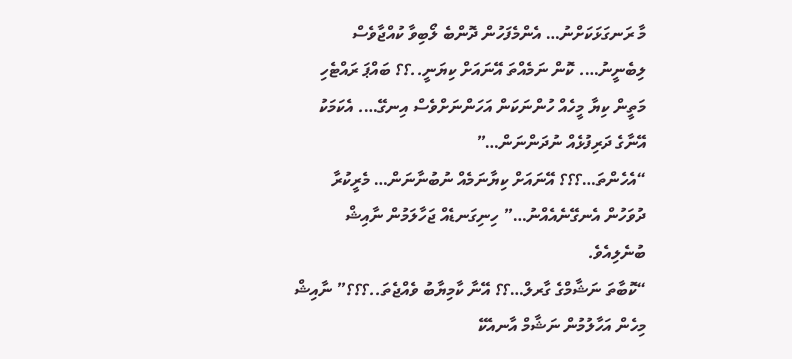މާ ރަނގަޅަކަށްނު… އެންމެފަހުން ދޮންބެ ލޯބިވާ ކުއްޖާވެސް ލިބެނީނު…. ކޮން ނަމެއްތަ އޭނައަށް ކިޔަނީ..؟؟ ބައްޕަ ރައްޓެހި މަތީން ކިޔާ މީހެއް ހުންނަކަން އަހަންނަށްވެސް އިނގޭ…. އެކަމަކު އޭނާގެ ދަރިފުޅެއް ނުދަންނަން…”
“އެހެންތަ…؟؟؟ އޭނައަށް ކިޔާނަމެއް ނުބުނާނަން… މެރީކުރާ ދުވަހުން އެނގޭނެއެއްނު…” ހިނިގަނޑެއް ޖަހާލަމުން ނާއިޝް ބުނެލިއެވެ.
“ކޮބާތަ ނަޝާމްގެ ގާރލް…؟؟ އޭނާ ކާމިޔާބު ވެއްޖެތަ..؟؟؟” ނާއިޝް މިހެން އަހާލުމުން ނަޝާމް އާނއެކޭ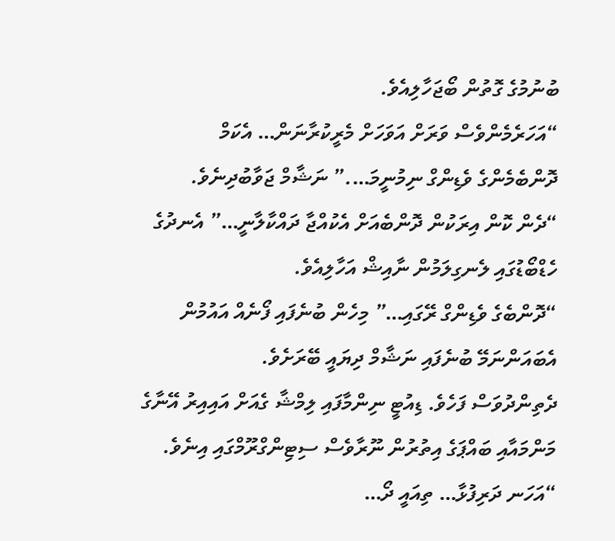ބުނުމުގެ ގޮތުން ބޯޖަހާލިއެވެ.
“އަހަރެމެންވެސް ވަރަށް އަވަހަށް މެރީކުރާނަން… އެކަމް ދޮންބެމެންގެ ވެޑިންގް ނިމުނީމަ….” ނަޝާމް ޖަވާބުދިނެވެ.
“ދެން ކޮން އިރަކުން ދޮންބެއަށް އެކުއްޖާ ދައްކާލާނީ…” އެނދުގެ ހެޑްބޯޑުގައި ލެނގިލަމުން ނާއިޝް އަހާލިއެވެ.
“ދޮންބެގެ ވެޑިންގް ރޭގައި…” މިހެން ބުނެފައި ފޯނެއް އައުމުން އެބައަންނަމޭ ބުނެފައި ނަޝާމް ދިޔައީ ބޭރަށެވެ.
ދެތިންދުވަސް ފަހެވެ. ޑިއުޓީ ނިންމާފައި ލިމްޝާ ގެއަށް އައިއިރު އޭނާގެ މަންމައާއި ބައްޕަގެ އިތުރުން ނޫރާވެސް ސިޓިންގްރޫމްގައި އިނެވެ.
“އަހަނ ދަރިފުޅާ… ތިއައީ ދޯ…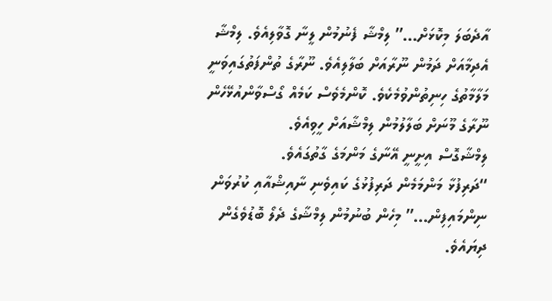އާދެބަލަ މިކޮޅަށް…” ލިމްޝާ ފެނުމުން ލީނާ ގޮވާލިއެވެ. ލިމްޝާ އެދިމާއަށް ދަމުން ނޫރާއަށް ބަލާލިއެވެ. ނޫރާގެ ތުންފަތުގައިވަނީ މަލާމާތުގެ ހިނިތުންވުމެކެވެ. ކޮންމެވެސް ކަމެއް ގޯސްވާންއުޅޭހެން ނޫރާގެ މޫނަށް ބަލާލުމުން ލިމްޝާއަށް ހީވިއެވެ.
ލިމްޝާގޮސް އިށީނީ އޭނާގެ މަންމަގެ ގާތުގައެވެ.
“ދަރިފުޅާ މަންމަމެން ދަރިފުޅުގެ ކައިވެނި ނާއިޝްއާއި ކުރުވަން ނިންމައިފިން…” މިހެން ބުނުމުން ލިމްޝާގެ ދެލޯ ބޮޑުވެގެން ދިޔައެވެ.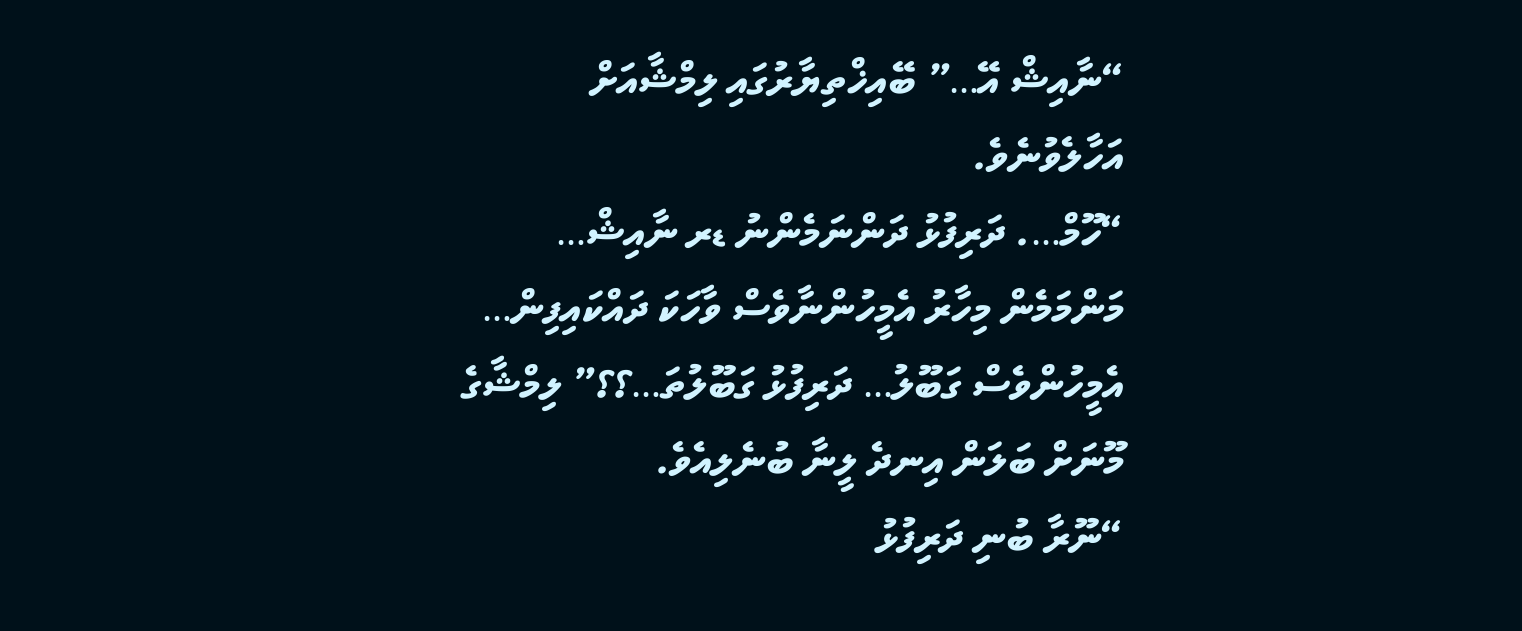“ނާއިޝް އޭ…” ބޭއިޚްތިޔާރުގައި ލިމްޝާއަށް އަހާލެވުނެވެ.
“ހޫމް…. ދަރިފުޅު ދަންނަމެންނު ޑރ ނާއިޝް… މަންމަމެން މިހާރު އެމީހުންނާވެސް ވާހަކަ ދައްކައިފިން… އެމީހުންވެސް ގަބޫލު… ދަރިފުޅު ގަބޫލުތަ…؟؟” ލިމްޝާގެ މޫނަށް ބަލަން އިނދެ ލީނާ ބުނެލިއެވެ.
“ނޫރާ ބުނި ދަރިފުޅު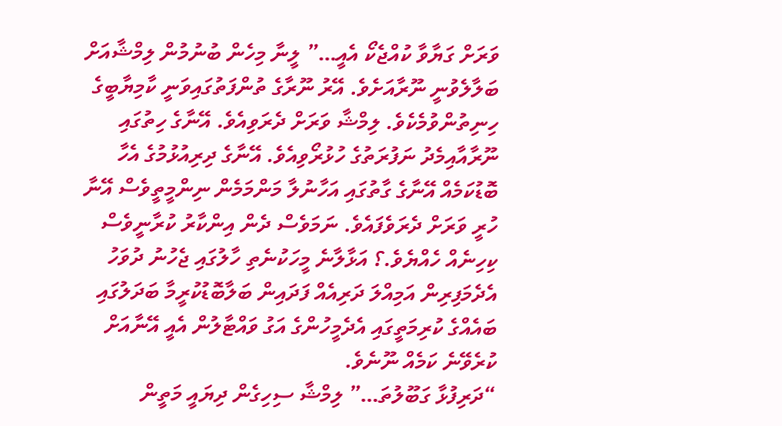ވަރަށް ގަޔާވާ ކުއްޖެކޯ އެއީ…” ލީނާ މިހެން ބުނުމުން ލިމްޝާއަށް ބަލާލެވުނީ ނޫރާއަށެވެ. އޭރު ނޫރާގެ ތުންފަތުގައިވަނީ ކާމިޔާބީގެ ހިނިތުންވުމެކެވެ. ލިމްޝާ ވަރަށް ދެރަވިއެވެ. އޭނާގެ ހިތުގައި ނޫރާއާއިމެދު ނަފުރަތުގެ ހުޅުރޯވިއެވެ. އޭނާގެ ދިރިއުޅުމުގެ އެހާ ބޮޑުކަމެއް އޭނާގެ ގާތުގައި އަހާނުލާ މަންމަމެން ނިންމީތީވެސް އޭނާ ހުރީ ވަރަށް ދެރަވެފައެވެ. ނަމަވެސް ދެން އިންކާރު ކުރާނީވެސް ކިހިނެއް ހެއްޔެވެ.؟ އަޅާލާނެ މީހަކުނެތި ހާލުގައި ޖެހުނު ދުވަހު އެދެމަފިރިން އަމިއްލަ ދަރިއެއް ފަދައިން ބަލާބޮޑުކުރީމާ ބަދަލުގައި ބައެއްގެ ކުރިމަތީގައި އެދެމީހުންގެ އަގު ވައްޓާލުން އެއީ އޭނާއަށް ކުރެވޭނެ ކަމެއް ނޫނެވެ.
“ދަރިފުޅާ ގަބޫލުތަ…” ލިމްޝާ ސިހިގެން ދިޔައީ މަތީން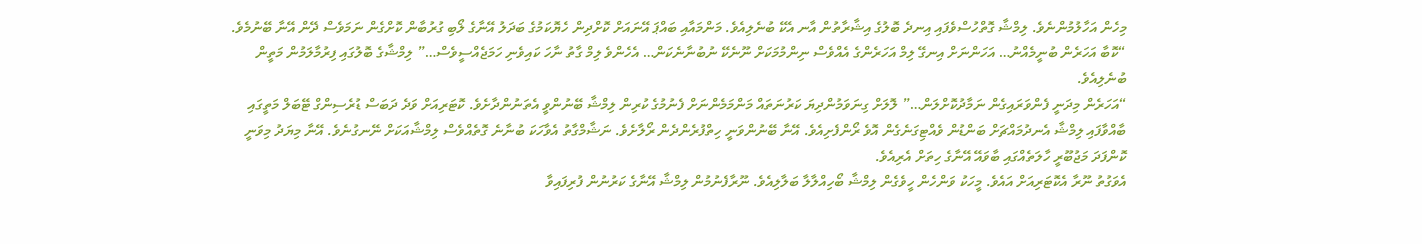މިހެން އަހާލުމުންނެވެ. ލިމްޝާ ގޮތްހުސްވެފައި އިނދެ ބޮލުގެ އިޝާރާތުން އާނ އެކޭ ބުނެލިއެވެ. މަންމައާއި ބައްޕަ އޭނައަށް ކޮށްދިން ހެޔޮކަމުގެ ބަދަލު އޭނާގެ ލޯބި ގުރުބާން ކޮށްގެން ނަމަވެސް ދޭން އޭނާ ބޭނުމެވެ.
“ކޮބާ އަހަރެން ބުނީމެއްނު… އަހަންނަށް އިނގޭ ލިމް އަހަރެންގެ އެއްވެސް ނިންމުމަކަށް ނޫނެކޭ ނުބުނާނެކަން… އެހެންވެ ލިމް ގާތު ނާހަ ކައިވެނި ހަމަޖެއްސީވެސް…” ލިމްޝާގެ ބޮލުގައި ފިރުމާލަމުން މަތީން ބުނެލިއެވެ.
“އަހަރެން މިދަނީ ފެންވަރައިގެން ނަމާދުކޮށްލަން…” ލޮލަށް ގިނަވަމުންދިޔަ ކަރުނަތައް މަންމަމެންނަށް ފެނުމުގެ ކުރިން ލިމްޝާ ބޭނުންވީ އެތަނުންދާށެވެ. ކޮޓަރިއަށް ވަދެ ދަބަސް ޑުރެސިންގް ޓޭބަލް މަތީގައި ބާއްވާފައި ލިމްޝާ އެނދުމައްޗަށް ބަންޑުން ވެއްޓިގަނެގެން އޮވެ ރޯންފެށިއެވެ. އޭނާ ބޭނުންވަނީ ހިތްފުރެންދެން ރޯލާށެވެ. ނަޝާމްގާތު އެވާހަކަ ބުނާނެ ގޮތެއްވެސް ލިމްޝާއަކަށް ނޭނގުނެވެ. އޭނާ މިޔަދު މިވަނީ ކޮންފަދަ މަޖުބޫރީ ހާލަތެއްގައި ބާވައޭ އޭނާގެ ހިތަށް އެރިއެވެ.
އެވަގުތު ނޫރާ އެކޮޓަރިއަށް އައެވެ. މީހަކު ވަންހެން ހީވެގެން ލިމްޝާ ބޯހިއްލާލާ ބަލާލިއެވެ. ނޫރާފެނުމުން ލިމްޝާ އޭނާގެ ކަރުނުން ފުރިފައިވާ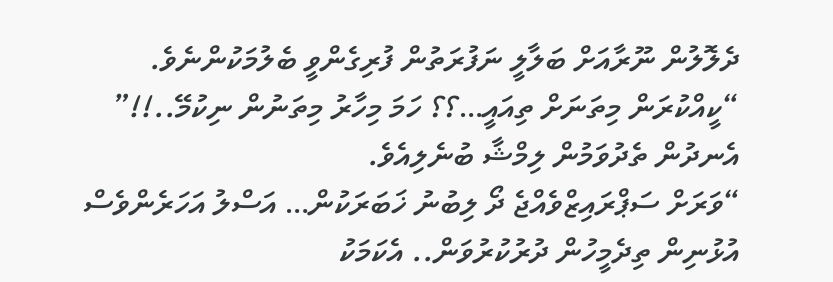ދެލޮލުން ނޫރާއަށް ބަލާލީ ނަފުރަތުން ފުރިގެންވީ ބެލުމަކުންނެވެ.
“ކީއްކުރަން މިތަނަށް ތިއައީ…؟؟ ހަމަ މިހާރު މިތަނުން ނިކުމޭ..!!” އެނދުން ތެދުވަމުން ލިމްޝާ ބުނެލިއެވެ.
“ވަރަށް ސަޕްރައިޒްވެއްޖެ ދޯ ލިބުނު ޚަބަރަކުން… އަސްލު އަހަރެންވެސް އުޅުނިން ތިދެމީހުން ދުރުކުރުވަން.. އެކަމަކު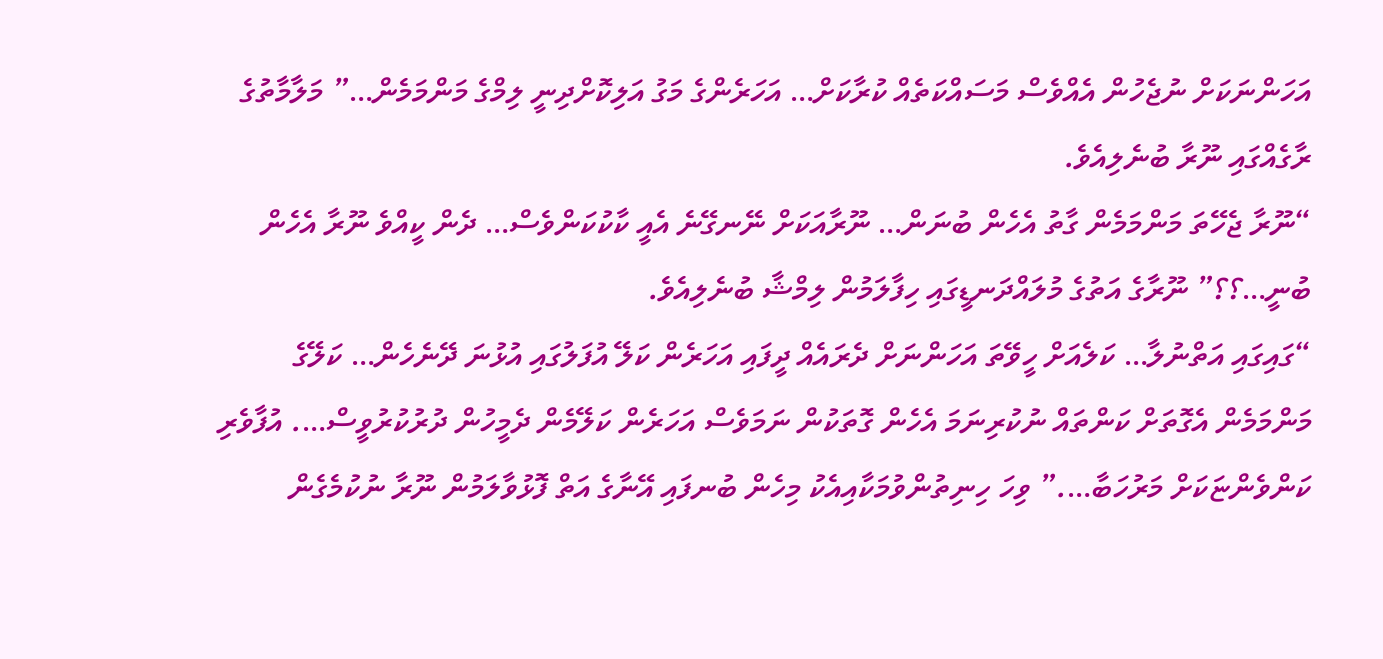އަހަންނަކަށް ނުޖެހުން އެއްވެސް މަސައްކަތެއް ކުރާކަށް… އަހަރެންގެ މަގު އަލިކޮށްދިނީ ލިމްގެ މަންމަމެން…” މަލާމާތުގެ ރާގެއްގައި ނޫރާ ބުނެލިއެވެ.
“ނޫރާ ޖެހޭތަ މަންމަމެން ގާތު އެހެން ބުނަން… ނޫރާއަކަށް ނޭނގޭނެ އެއީ ކާކުކަންވެސް… ދެން ކީއްވެ ނޫރާ އެހެން ބުނީ…؟؟” ނޫރާގެ އަތުގެ މުލައްދަނޑީގައި ހިފާލަމުން ލިމްޝާ ބުނެލިއެވެ.
“ގައިގައި އަތްނުލާ… ކަލެއަށް ހީވޭތަ އަހަންނަށް ދެރައެއް ދީފައި އަހަރެން ކަލޭ އުފަލުގައި އުޅުނަ ދޭނެހެން… ކަލޭގެ މަންމަމެން އެގޮތަށް ކަންތައް ނުކުރިނަމަ އެހެން ގޮތަކުން ނަމަވެސް އަހަރެން ކަލޭމެން ދެމީހުން ދުރުކުރުވީސް…. އުފާވެރި ކަންވެންޏަކަށް މަރުހަބާ….” ވިހަ ހިނިތުންވުމަކާއިއެކު މިހެން ބުނފައި އޭނާގެ އަތް ފޮޅުވާލަމުން ނޫރާ ނުކުމެގެން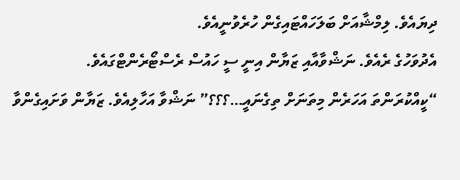ދިޔައެވެ. ލިމްޝާއަށް ބަލަހައްޓައިގެން ހުރެވުނީއެވެ.
އެދުވަހުގެ ރެއެވެ. ނަޝްވާއާއި ޒަޔާން އިނީ ސީ ހައުސް ރެސްޓޯރެންޓްގައެވެ.
“ކީއްކުރަންތަ އަހަރެން މިތަނަށް ތިގެނައީ…؟؟؟” ނަޝްވާ އަހާލިއެވެ. ޒަޔާން ވަށައިގެންވާ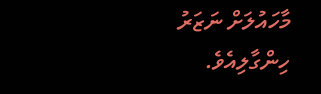މާހައުލަށް ނަޒަރު ހިންގާލިއެވެ.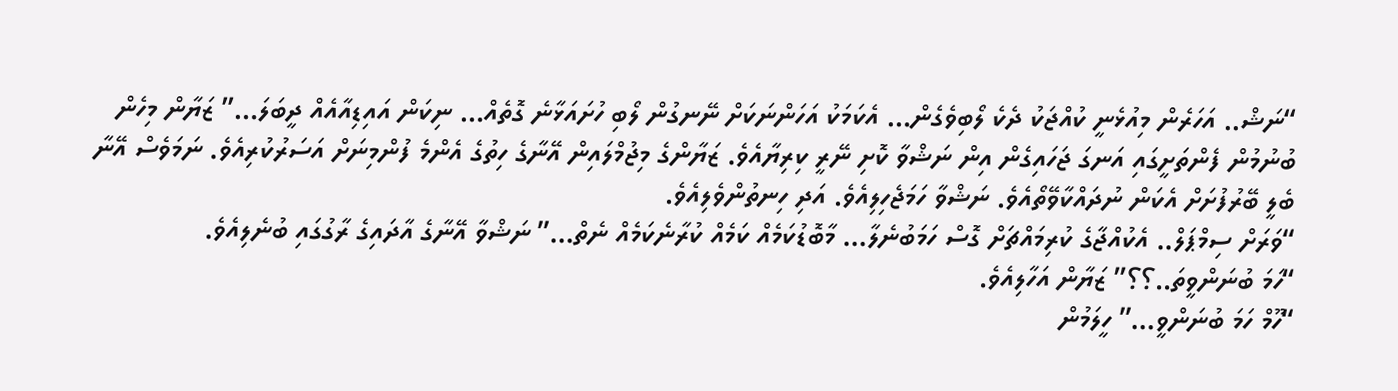“ނަޝް.. އަހަރެން މިއުޅެނީ ކުއްޖަކު ދެކެ ލޯބިވެގެން… އެކަމަކު އަހަންނަކަށް ނޭނގުން ލޯބި ހުށައަޅާނެ ގޮތެއް… ނިކަން އައިޑިއާއެއް ދީބަލަ…” ޒަޔާން މިހެން ބުނުމުން ފެންތަށީގައި އަނގަ ޖަހައިގެން އިން ނަޝްވާ ކޮށި ނޭރީ ކިރިޔާއެވެ. ޒަޔާންގެ މިޖުމްލައިން އޭނާގެ ހިތުގެ އެންމެ ފުންމިނަށް އަސަރުކުރިއެވެ. ނަމަވެސް އޭނާ ބެލީ ބޭރުފުށަށް އެކަން ނުދައްކާވޭތޯއެވެ. ނަޝްވާ ހަމަޖެހިލިއެވެ. އަދި ހިނތުންވެލިއެވެ.
“ވަރަށް ސިމްޕަލް.. އެކުއްޖާގެ ކުރިމައްޗަށް ގޮސް ހަމަބުނެލާ… މާބޮޑުކަމެއް ކަމެއް ކުރާނެކަމެއް ނެތް…” ނަޝްވާ އޭނާގެ އާދައިގެ ރާގުގައި ބުނެލިއެވެ.
“ހަމަ ބުނަންވީތަ..؟؟” ޒަޔާން އަހާލިއެވެ.
“ހޫމް ހަމަ ބުނަންވީ…” ހީލަމުން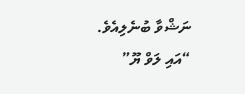ނަޝްވާ ބުނެލިއެވެ.
“އައި ލަވް ޔޫ”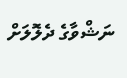ނަޝްވާގެ ދެލޮލަށް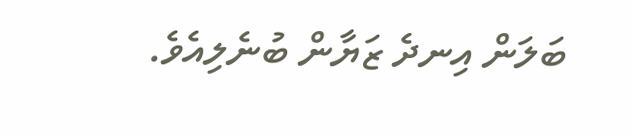ބަލަން އިނދެ ޒަޔާން ބުނެލިއެވެ.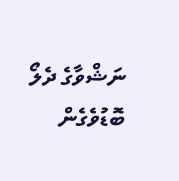ނަޝްވާގެ ދެލޯ ބޮޑުވެގެން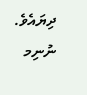ދިޔައެވެ.
ނުނިމ